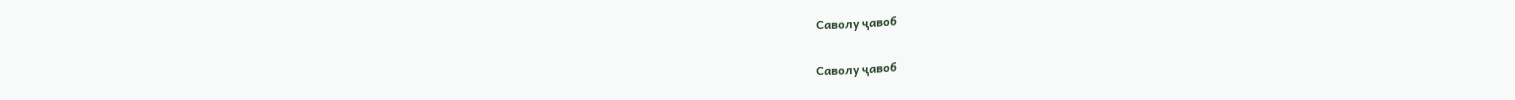Саволу ҷавоб

Саволу ҷавоб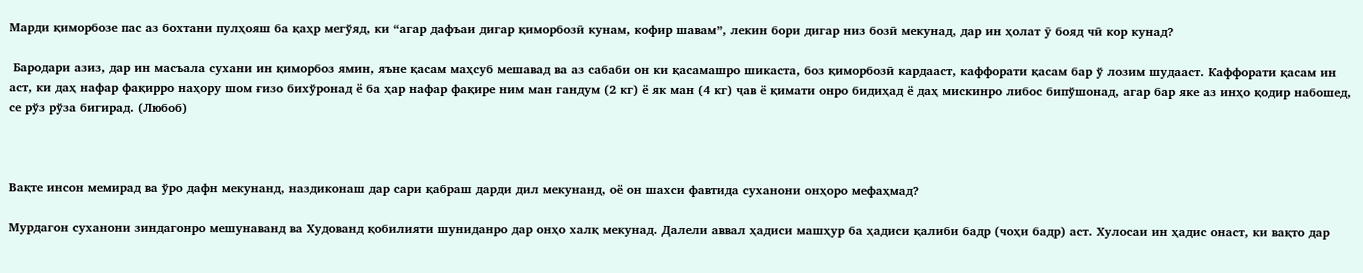Марди қиморбозе пас аз бохтани пулҳояш ба қаҳр мегўяд, ки “агар дафъаи дигар қиморбозӣ кунам, кофир шавам”, лекин бори дигар низ бозӣ мекунад, дар ин ҳолат ӯ бояд чӣ кор кунад?

 Бародари азиз, дар ин масъала сухани ин қиморбоз ямин, яъне қасам маҳсуб мешавад ва аз сабаби он ки қасамашро шикаста, боз қиморбозӣ кардааст, каффорати қасам бар ў лозим шудааст. Каффорати қасам ин аст, ки даҳ нафар фақирро наҳору шом ғизо бихўронад ё ба ҳар нафар фақире ним ман гандум (2 кг) ё як ман (4 кг) ҷав ё қимати онро бидиҳад ё даҳ мискинро либос бипўшонад, агар бар яке аз инҳо қодир набошед, се рўз рўза бигирад. (Любоб)



Вақте инсон мемирад ва ўро дафн мекунанд, наздиконаш дар сари қабраш дарди дил мекунанд, оё он шахси фавтида суханони онҳоро мефаҳмад?

Мурдагон суханони зиндагонро мешунаванд ва Худованд қобилияти шуниданро дар онҳо халқ мекунад. Далели аввал ҳадиси машҳур ба ҳадиси қалиби бадр (чоҳи бадр) аст. Хулосаи ин ҳадис онаст, ки вақто дар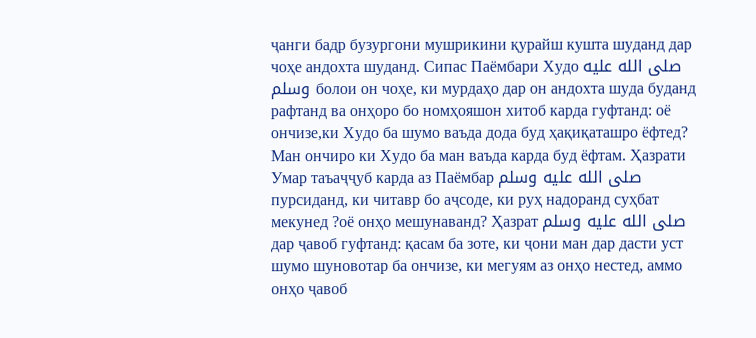ҷанги бадр бузургони мушрикини қурайш кушта шуданд дар чоҳе андохта шуданд. Сипас Паёмбари Худо صلى الله عليه وسلم болои он чоҳе, ки мурдаҳо дар он андохта шуда буданд рафтанд ва онҳоро бо номҳояшон хитоб карда гуфтанд: оё ончизе,ки Худо ба шумо ваъда дода буд ҳақиқаташро ёфтед? Ман ончиро ки Худо ба ман ваъда карда буд ёфтам. Ҳазрати Умар таъаҷҷуб карда аз Паёмбар صلى الله عليه وسلم пурсиданд, ки читавр бо аҷсоде, ки руҳ надоранд суҳбат мекунед ?оё онҳо мешунаванд? Ҳазрат صلى الله عليه وسلم дар ҷавоб гуфтанд: қасам ба зоте, ки ҷони ман дар дасти уст шумо шуновотар ба ончизе, ки мегуям аз онҳо нестед, аммо онҳо ҷавоб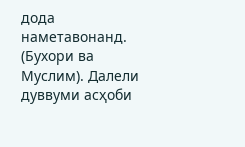дода наметавонанд. (Бухори ва Муслим). Далели дуввуми асҳоби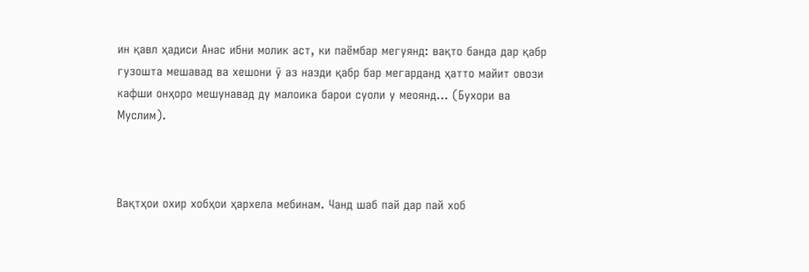ин қавл ҳадиси Анас ибни молик аст, ки паёмбар мегуянд: вақто банда дар қабр гузошта мешавад ва хешони ӯ аз назди қабр бар мегарданд ҳатто майит овози кафши онҳоро мешунавад ду малоика барои суоли у меоянд... (Бухори ва Муслим).



Вақтҳои охир хобҳои ҳархела мебинам. Чанд шаб пай дар пай хоб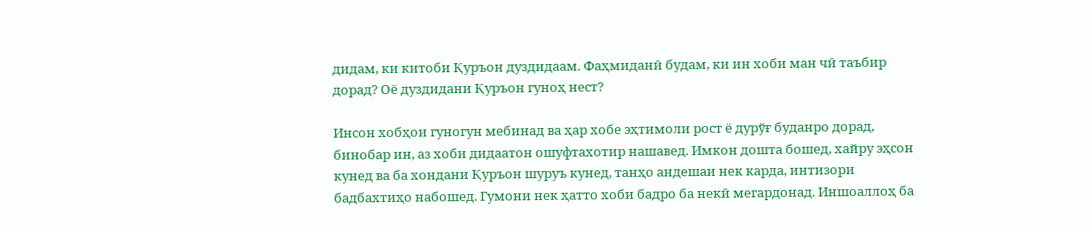дидам, ки китоби Қуръон дуздидаам. Фаҳмиданӣ будам, ки ин хоби ман чӣ таъбир дорад? Оё дуздидани Қуръон гуноҳ нест?

Инсон хобҳои гуногун мебинад ва ҳар хобе эҳтимоли рост ё дурўғ буданро дорад, бинобар ин, аз хоби дидаатон ошуфтахотир нашавед. Имкон дошта бошед, хайру эҳсон кунед ва ба хондани Қуръон шуруъ кунед, танҳо андешаи нек карда, интизори бадбахтиҳо набошед. Гумони нек ҳатто хоби бадро ба некӣ мегардонад. Иншоаллоҳ ба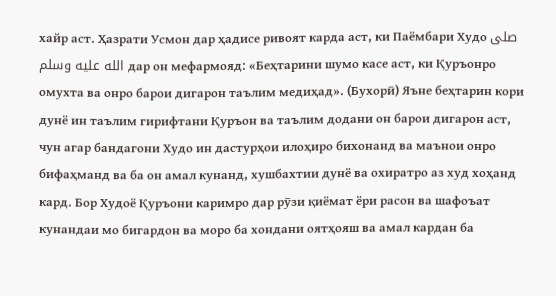хайр аст. Ҳазрати Усмон дар ҳадисе ривоят карда аст, ки Паёмбари Худо صلى الله عليه وسلم дар он мефармояд: «Беҳтарини шумо касе аст, ки Қуръонро омухта ва онро барои дигарон таълим медиҳад». (Бухорӣ) Яъне беҳтарин кори дунё ин таълим гирифтани Қуръон ва таълим додани он барои дигарон аст, чун агар бандагони Худо ин дастурҳои илоҳиро бихонанд ва маънои онро бифаҳманд ва ба он амал кунанд, хушбахтии дунё ва охиратро аз худ хоҳанд кард. Бор Худоё Қуръони каримро дар рӯзи қиёмат ёри расон ва шафоъат кунандаи мо бигардон ва моро ба хондани оятҳояш ва амал кардан ба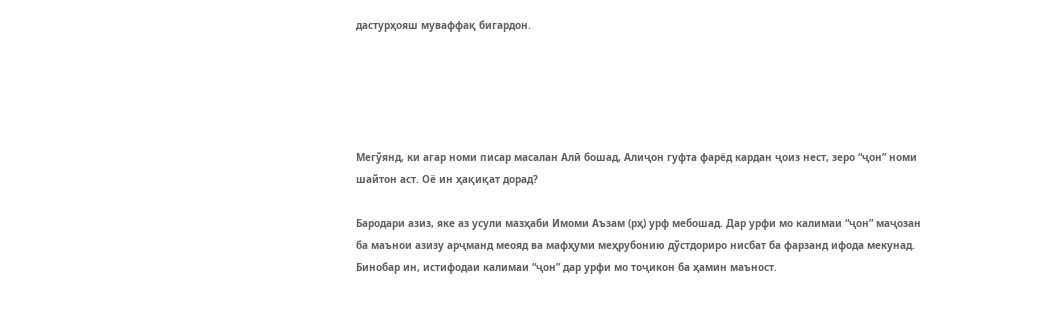дастурҳояш муваффақ бигардон.





Мегўянд, ки агар номи писар масалан Алӣ бошад, Алиҷон гуфта фарёд кардан ҷоиз нест, зеро “ҷон” номи шайтон аст. Оё ин ҳақиқат дорад?

Бародари азиз, яке аз усули мазҳаби Имоми Аъзам (рҳ) урф мебошад. Дар урфи мо калимаи “ҷон” маҷозан ба маънои азизу арҷманд меояд ва мафҳуми меҳрубонию дўстдориро нисбат ба фарзанд ифода мекунад. Бинобар ин, истифодаи калимаи “ҷон” дар урфи мо тоҷикон ба ҳамин маъност.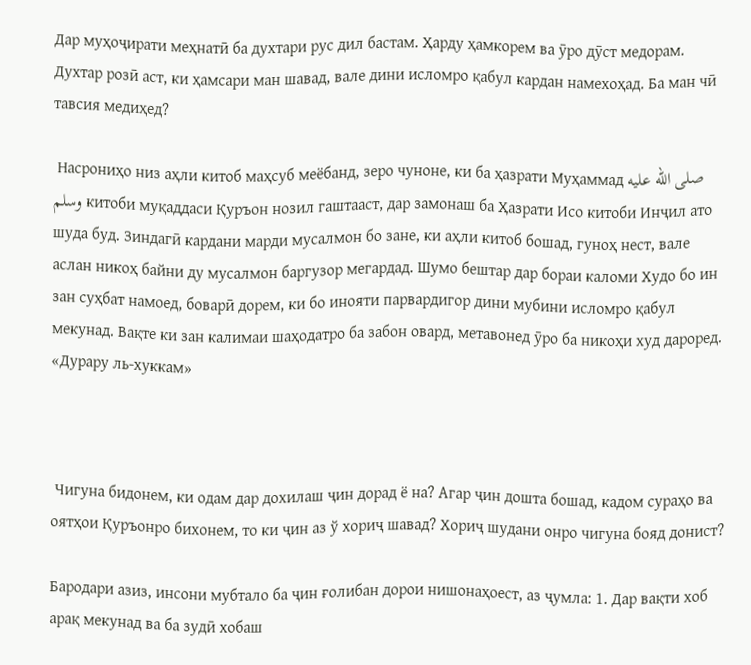Дар муҳоҷирати меҳнатӣ ба духтари рус дил бастам. Ҳарду ҳамкорем ва ӯро дӯст медорам. Духтар розӣ аст, ки ҳамсари ман шавад, вале дини исломро қабул кардан намехоҳад. Ба ман чӣ тавсия медиҳед?

 Насрониҳо низ аҳли китоб маҳсуб меёбанд, зеро чуноне, ки ба ҳазрати Муҳаммад صلى الله عليه وسلم китоби муқаддаси Қуръон нозил гаштааст, дар замонаш ба Ҳазрати Исо китоби Инҷил ато шуда буд. Зиндагӣ кардани марди мусалмон бо зане, ки аҳли китоб бошад, гуноҳ нест, вале аслан никоҳ байни ду мусалмон баргузор мегардад. Шумо бештар дар бораи каломи Худо бо ин зан суҳбат намоед, боварӣ дорем, ки бо инояти парвардигор дини мубини исломро қабул мекунад. Вақте ки зан калимаи шаҳодатро ба забон овард, метавонед ӯро ба никоҳи худ дароред. «Дурару ль-хуккам»



 Чигуна бидонем, ки одам дар дохилаш ҷин дорад ё на? Агар ҷин дошта бошад, кадом сураҳо ва оятҳои Қуръонро бихонем, то ки ҷин аз ў хориҷ шавад? Хориҷ шудани онро чигуна бояд донист?

Бародари азиз, инсони мубтало ба ҷин ғолибан дорои нишонаҳоест, аз ҷумла: 1. Дар вақти хоб арақ мекунад ва ба зудӣ хобаш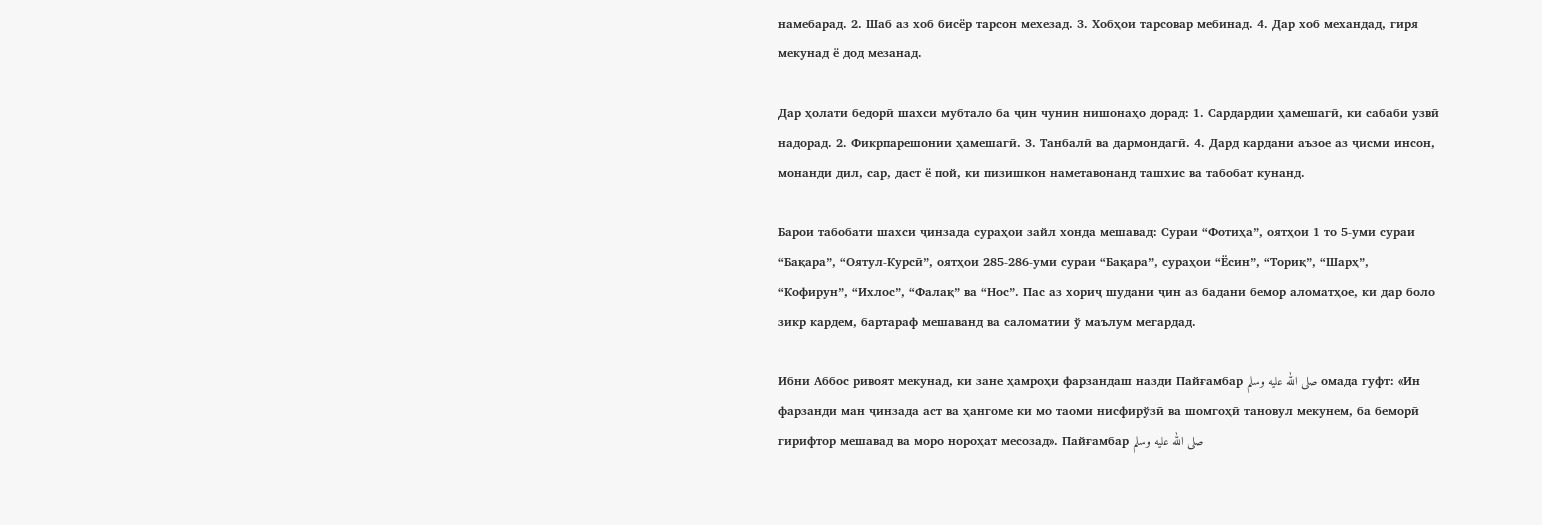намебарад. 2. Шаб аз хоб бисёр тарсон мехезад. 3. Хобҳои тарсовар мебинад. 4. Дар хоб механдад, гиря мекунад ё дод мезанад.

Дар ҳолати бедорӣ шахси мубтало ба ҷин чунин нишонаҳо дорад: 1. Сардардии ҳамешагӣ, ки сабаби узвӣ надорад. 2. Фикрпарешонии ҳамешагӣ. 3. Танбалӣ ва дармондагӣ. 4. Дард кардани аъзое аз ҷисми инсон, монанди дил, сар, даст ё пой, ки пизишкон наметавонанд ташхис ва табобат кунанд.

Барои табобати шахси ҷинзада сураҳои зайл хонда мешавад: Сураи “Фотиҳа”, оятҳои 1 то 5-уми сураи “Бақара”, “Оятул-Курсӣ”, оятҳои 285-286-уми сураи “Бақара”, сураҳои “Ёсин”, “Ториқ”, “Шарҳ”, “Кофирун”, “Ихлос”, “Фалақ” ва “Нос”. Пас аз хориҷ шудани ҷин аз бадани бемор аломатҳое, ки дар боло зикр кардем, бартараф мешаванд ва саломатии ў маълум мегардад.

Ибни Аббос ривоят мекунад, ки зане ҳамроҳи фарзандаш назди Пайғамбар صلى الله عليه وسلم омада гуфт: «Ин фарзанди ман ҷинзада аст ва ҳангоме ки мо таоми нисфирўзӣ ва шомгоҳӣ тановул мекунем, ба беморӣ гирифтор мешавад ва моро нороҳат месозад». Пайғамбар صلى الله عليه وسلم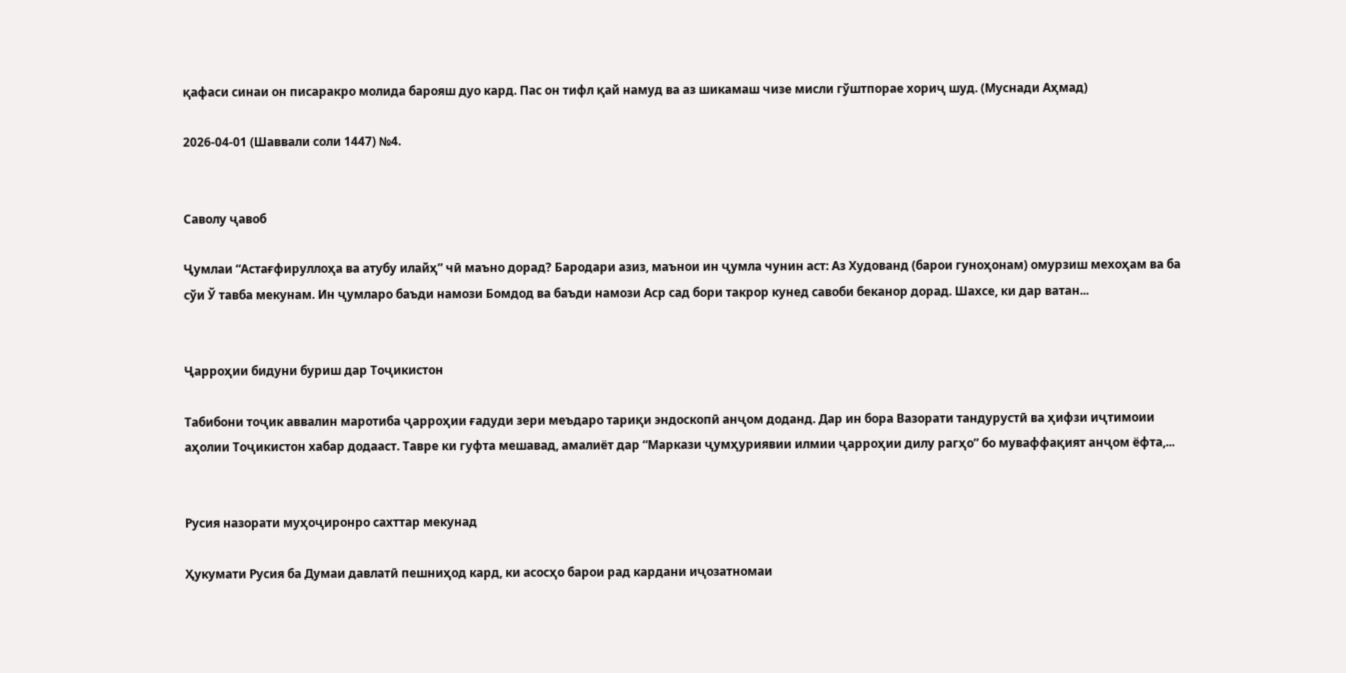қафаси синаи он писаракро молида барояш дуо кард. Пас он тифл қай намуд ва аз шикамаш чизе мисли гўштпорае хориҷ шуд. (Муснади Аҳмад)

2026-04-01 (Шаввали соли 1447) №4.


Саволу ҷавоб

Ҷумлаи “Астағфируллоҳа ва атубу илайҳ” чӣ маъно дорад? Бародари азиз, маънои ин ҷумла чунин аст: Аз Худованд (барои гуноҳонам) омурзиш мехоҳам ва ба сўи Ў тавба мекунам. Ин ҷумларо баъди намози Бомдод ва баъди намози Аср сад бори такрор кунед савоби беканор дорад. Шахсе, ки дар ватан...


Ҷарроҳии бидуни буриш дар Тоҷикистон

Табибони тоҷик аввалин маротиба ҷарроҳии ғадуди зери меъдаро тариқи эндоскопӣ анҷом доданд. Дар ин бора Вазорати тандурустӣ ва ҳифзи иҷтимоии аҳолии Тоҷикистон хабар додааст. Тавре ки гуфта мешавад, амалиёт дар “Маркази ҷумҳуриявии илмии ҷарроҳии дилу рагҳо” бо муваффақият анҷом ёфта,...


Русия назорати муҳоҷиронро сахттар мекунад

Ҳукумати Русия ба Думаи давлатӣ пешниҳод кард, ки асосҳо барои рад кардани иҷозатномаи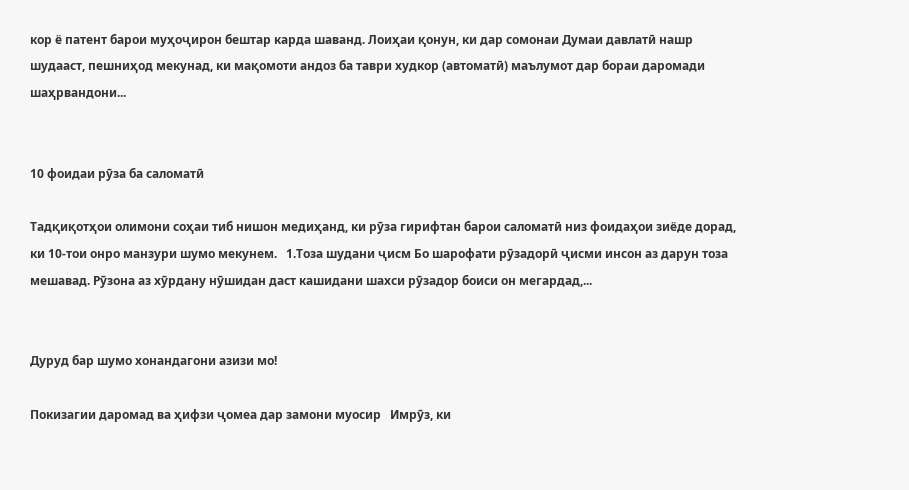кор ё патент барои муҳоҷирон бештар карда шаванд. Лоиҳаи қонун, ки дар сомонаи Думаи давлатӣ нашр шудааст, пешниҳод мекунад, ки мақомоти андоз ба таври худкор (автоматӣ) маълумот дар бораи даромади шаҳрвандони...


10 фоидаи рӯза ба саломатӣ

Тадқиқотҳои олимони соҳаи тиб нишон медиҳанд, ки рӯза гирифтан барои саломатӣ низ фоидаҳои зиёде дорад, ки 10-тои онро манзури шумо мекунем.   1.Тоза шудани ҷисм Бо шарофати рӯзадорӣ ҷисми инсон аз дарун тоза мешавад. Рӯзона аз хӯрдану нӯшидан даст кашидани шахси рӯзадор боиси он мегардад,...


Дуруд бар шумо хонандагони азизи мо!

Покизагии даромад ва ҳифзи ҷомеа дар замони муосир   Имрӯз, ки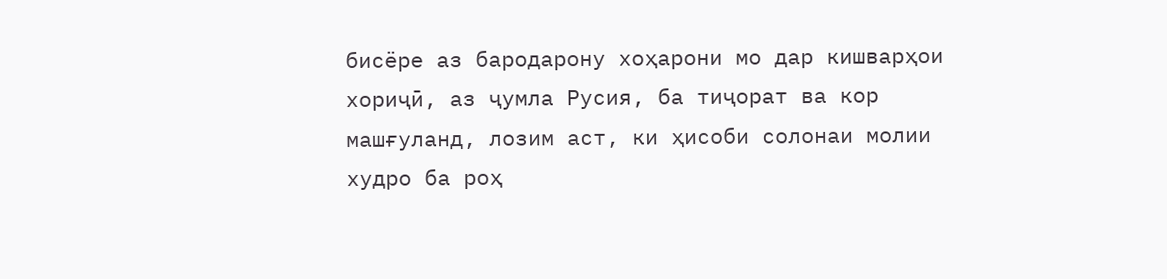бисёре аз бародарону хоҳарони мо дар кишварҳои хориҷӣ, аз ҷумла Русия, ба тиҷорат ва кор машғуланд, лозим аст, ки ҳисоби солонаи молии худро ба роҳ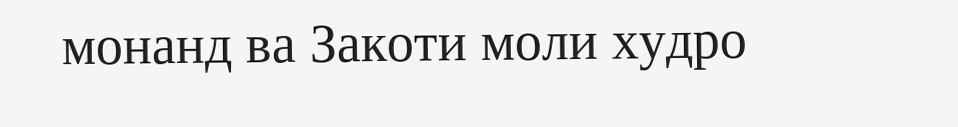монанд ва Закоти моли худро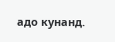адо кунанд.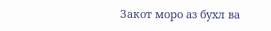Закот моро аз бухл ва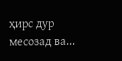ҳирс дур месозад ва...